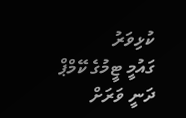ކުޅިވަރު
ގައުމީ ޓީމުގެ ކޭމްޕް ދަނީ ވަރަށް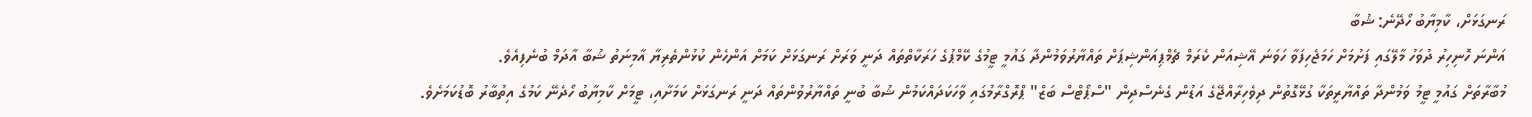ރަނގަޅަށް، ކާމިޔާބު ހޯދޭނެ: ޝުބާ
އަންނަ ހޮނިހިރު ދުވަހު މާލޭގައި ފަށުމަށް ހަމަޖެހިފަވާ ހަވަނަ އޭޝިއަން ކެރަމް ޗެމްޕިއަންޝިޕަށް ތައްޔާރުވަމުންދާ ގައުމީ ޓީމުގެ ކޭމްޕުގެ ހަރަކާތްތައް ދަނީ ވަރަށް ރަނގަޅަށް ކަމަށް އަންހެން ކުޅުންތެރިޔާ އާމިނަތު ޝުބާ އާދަމް ބުނެފިއެވެ.
މުބާރާތަށް ގައުމީ ޓީމު ވަމުންދާ ތައްޔާރީތަކާ ގުޅޭގޮތުން ދިވެހިރާއްޖޭގެ އަޑުން ގެނެސްދިން "ސްޕޯޓްސް ބަޒް" ޕްރޮގްރާމުގައި ވާހަކަދައްކަމުން ޝުބާ ބުނީ ތައްޔާރުވުންތައް ދަނީ ރަނގަޅަށް ކަމަށާއި، ޓީމަށް ކާމިޔާބު ހޯދެނޭ ކަމުގެ އިތުބާރު ބޮޑުކަމަށެވެ.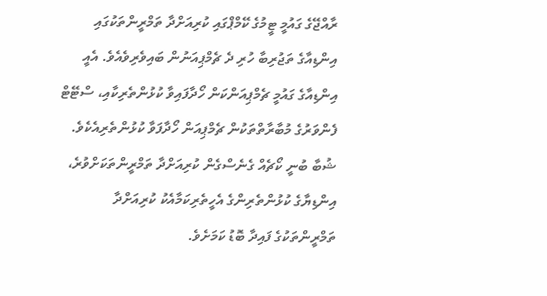ރާއްޖޭގެ ގައުމީ ޓީމުގެ ކޭމްޕްގައި ކުރިއަށްދާ ތަމްރީންތަކުގައި އިންޑިއާގެ ތަޖުރިބާ ހުރި ދެ ޗެމްޕިއަނުން ބައިވެރިވެއެވެ. އެއީ އިންޑިއާގެ ގައުމީ ޗެމްޕިއަންކަން ހޯދާފައިވާ ކުޅުންތެރިކާއި، ސްޓޭޓް ފެންވަރުގެ މުބާރާތްތަކުން ޗެމްޕިއަން ހޯދާފަވާ ކުޅުންތެރިއެކެވެ. ޝުބާ ބުނީ ކޯޗެއް ގެނެސްގެން ކުރިއަށްދާ ތަމްރީންތަކަށްވުރެ، އިންޑިޔާގެ ކުޅުންތެރިންގެ އެހީތެރިކަމާއެކު ކުރިއަށްދާ ތަމްރީންތަކުގެ ފައިދާ ބޮޑު ކަމަށެވެ.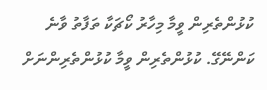ކުޅުންތެރިން ވީމާ މިހާރު ކޯޗަކާ ތަފާތު ވާނެ ކަންނޭގޭ. ކުޅުންތެރިން ވީމާ ކުޅުންތެރިންނަށް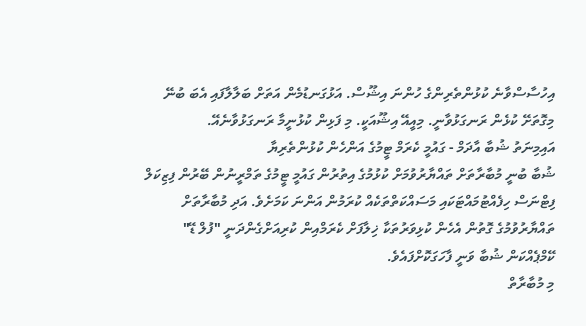އިހުސާސްވާނެ ކުޅުންތެރިންގެ ހުންނަ އިޝޫސް. އަޅުގަނޑުމެން އަތަށް ބަލާލާފައި އެބަ ބުނޭ މިގޮތަށޭ ކުޅެން ރަނގަޅުވާނީ. މިއީއޭ އިޝޫއަކީ. މި ފަޅިން ކުޅުނީމާ ރަނގަޅުވާނެއޭ.
އައިމިނަތު ޝުބާ އާދަމް - ގައުމީ ކެރަމް ޓީމުގެ އަންހެން ކުޅުންތެރިޔާ
ޝުބާ ބުނީ މުބާރާތަށް ތައްޔާރުވުމަށް ކުޅުމުގެ އިތުރުން ގައުމީ ޓީމުގެ ތަމްރީނުން ބޭރުން ފިޒިކަލް ފިޓްނަސް ހިފެއްޓުމައްޓަކައި މަސައްކަތްތަކެއް ކުރަމުން އަންނަ ކަމަށެވެ. އަދި މުބާރާތަށް ތައްޔާރުވުމުގެ ގޮތުން އެހެން ކުޅިވަރުތަކާ ޚިލާފަށް ކެރަމްއިން ކުރިއަށްގެންދަނީ "ފުލް ޑޭ" ކޭމްޕެއްކަން ޝުބާ ވަނީ ފާހަގަކޮށްފައެވެ.
މި މުބާރާތް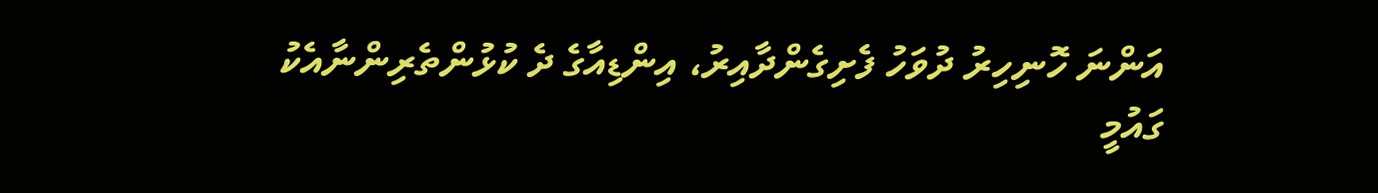އަންނަ ހޮނިހިރު ދުވަހު ފެށިގެންދާއިރު، އިންޑިއާގެ ދެ ކުޅުންތެރިންނާއެކު ގައުމީ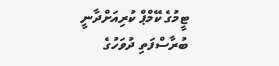ޓީމުގެ ކޭމްޕް ކުރިއަށްދާނީ ބުރާސްފަތި ދުވަހުގެ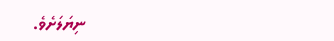ނިޔަލަށެވެ.